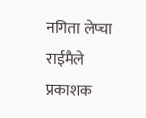नगिता लेप्चा राईमैले प्रकाशक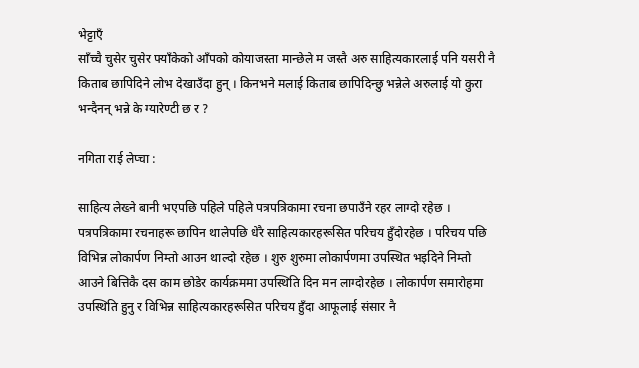भेट्टाएँ
साँच्चै चुसेर चुसेर फ्याँकेको आँपको कोयाजस्ता मान्छेले म जस्तै अरु साहित्यकारलाई पनि यसरी नै किताब छापिदिने लोभ देखाउँदा हुन् । किनभने मलाई किताब छापिदिन्छु भन्नेले अरुलाई यो कुरा भन्दैनन् भन्ने के ग्यारेण्टी छ र ?

नगिता राई लेप्चा :

साहित्य लेख्ने बानी भएपछि पहिले पहिले पत्रपत्रिकामा रचना छपाउँने रहर लाग्दो रहेछ । पत्रपत्रिकामा रचनाहरू छापिन थालेपछि धेरै साहित्यकारहरूसित परिचय हुँदोरहेछ । परिचय पछि विभिन्न लोकार्पण निम्तो आउन थाल्दो रहेछ । शुरु शुरुमा लोकार्पणमा उपस्थित भइदिने निम्तो आउने बित्तिकै दस काम छोडेर कार्यक्रममा उपस्थिति दिन मन लाग्दोरहेछ । लोकार्पण समारोहमा उपस्थिति हुनु र विभिन्न साहित्यकारहरूसित परिचय हुँदा आफूलाई संसार नै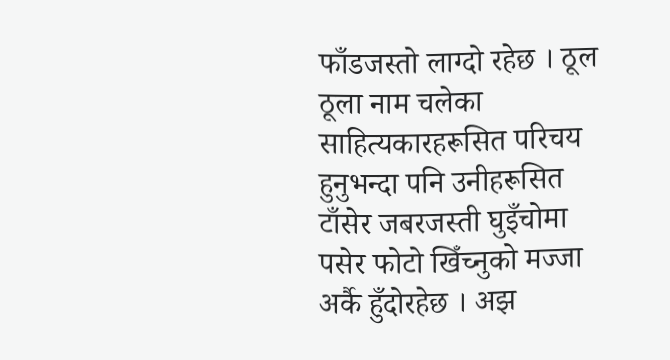फाँडजस्तो लाग्दो रहेछ । ठूल ठूला नाम चलेका साहित्यकारहरूसित परिचय हुनुभन्दा पनि उनीहरूसित टाँसेर जबरजस्ती घुइँचोमा पसेर फोटो खिँच्नुको मज्जा अर्कै हुँदोरहेछ । अझ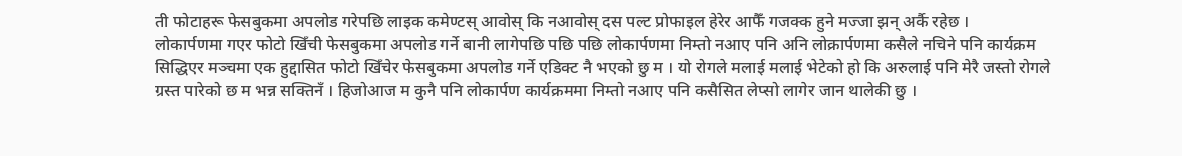ती फोटाहरू फेसबुकमा अपलोड गरेपछि लाइक कमेण्टस् आवोस् कि नआवोस् दस पल्ट प्रोफाइल हेरेर आफैँ गजक्क हुने मज्जा झन् अर्कै रहेछ ।
लोकार्पणमा गएर फोटो खिँची फेसबुकमा अपलोड गर्ने बानी लागेपछि पछि पछि लोकार्पणमा निम्तो नआए पनि अनि लोक्रार्पणमा कसैले नचिने पनि कार्यक्रम सिद्धिएर मञ्चमा एक हुद्दासित फोटो खिँचेर फेसबुकमा अपलोड गर्ने एडिक्ट नै भएको छु म । यो रोगले मलाई मलाई भेटेको हो कि अरुलाई पनि मेरै जस्तो रोगले ग्रस्त पारेको छ म भन्न सक्तिनँ । हिजोआज म कुनै पनि लोकार्पण कार्यक्रममा निम्तो नआए पनि कसैसित लेप्सो लागेर जान थालेकी छु ।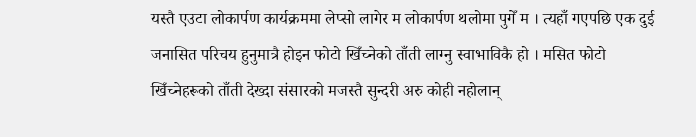यस्तै एउटा लोकार्पण कार्यक्रममा लेप्सो लागेर म लोकार्पण थलोमा पुगेँ म । त्यहाँ गएपछि एक दुई जनासित परिचय हुनुमात्रै होइन फोटो खिँच्नेको ताँती लाग्नु स्वाभाविकै हो । मसित फोटो खिँच्नेहरूको ताँती देख्दा संसारको मजस्तै सुन्दरी अरु कोही नहोलान्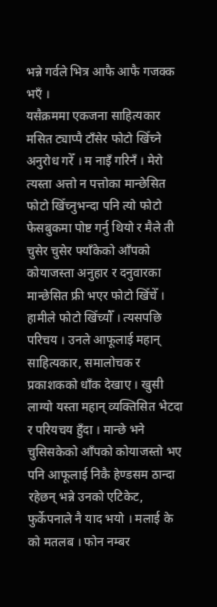भन्ने गर्वले भित्र आफै आफै गजक्क भएँ ।
यसैक्रममा एकजना साहित्यकार मसित ट्याप्पै टाँसेर फोटो खिँच्ने अनुरोध गरेँ । म नाइँ गरिनँ । मेरो त्यस्ता अत्तो न पत्तोका मान्छेसित फोटो खिँच्नुभन्दा पनि त्यो फोटो फेसबुकमा पोष्ट गर्नु थियो र मैले ती चुसेर चुसेर फ्याँकेको आँपको कोयाजस्ता अनुहार र दनुवारका मान्छेसित फ्री भएर फोटो खिँचेँ । हामीले फोटो खिँच्यौँ । त्यसपछि परिचय । उनले आफूलाई महान् साहित्यकार, समालोचक र प्रकाशकको धाँक देखाए । खुसी लाग्यो यस्ता महान् व्यक्तिसित भेटदा र परियचय हुँदा । मान्छे भने चुसिसकेको आँपको कोयाजस्तो भए पनि आफूलाई निकै हेण्डसम ठान्दा रहेछन् भन्ने उनको एटिकेट, फुर्केपनाले नै याद भयो । मलाई के को मतलब । फोन नम्बर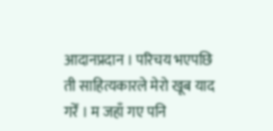आदानप्रदान । परिचय भएपछि ती साहित्यकारले मेरो खूब याद गरेँ । म जहाँ गए पनि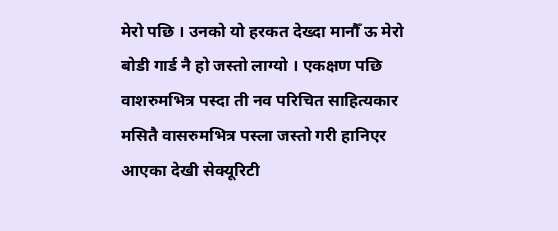मेरो पछि । उनको यो हरकत देख्दा मानौँ ऊ मेरो बोडी गार्ड नै हो जस्तो लाग्यो । एकक्षण पछि वाशरुमभित्र पस्दा ती नव परिचित साहित्यकार मसितै वासरुमभित्र पस्ला जस्तो गरी हानिएर आएका देखी सेक्यूरिटी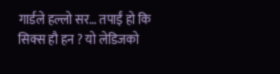गार्डले हल्लो सर… तपाईं हो कि सिक्स हौ हन ? यो लेडिजको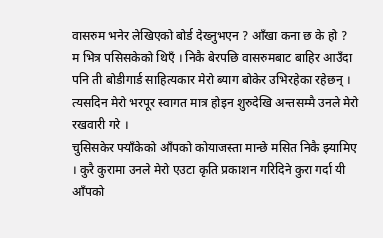वासरुम भनेर लेखिएको बोर्ड देख्नुभएन ? आँखा कना छ के हो ?
म भित्र पसिसकेको थिएँ । निकै बेरपछि वासरुमबाट बाहिर आउँदा पनि ती बोडीगार्ड साहित्यकार मेरो ब्याग बोकेर उभिरहेका रहेछन् । त्यसदिन मेरो भरपूर स्वागत मात्र होइन शुरुदेखि अन्तसम्मै उनले मेरो रखवारी गरे ।
चुसिसकेर फ्याँकेको आँपको कोयाजस्ता मान्छे मसित निकै झ्यामिए । कुरै कुरामा उनले मेरो एउटा कृति प्रकाशन गरिदिने कुरा गर्दा यी आँपको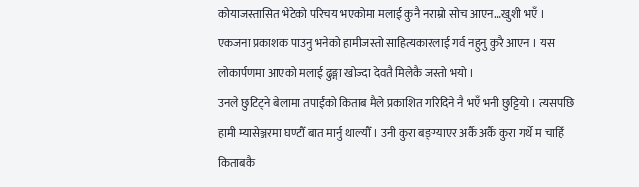कोयाजस्तासित भेटेको परिचय भएकोमा मलाई कुनै नराम्रो सोच आएन…खुशी भएँ । एकजना प्रकाशक पाउनु भनेको हामीजस्तो साहित्यकारलाई गर्व नहुनु कुरै आएन । यस लोकार्पणमा आएको मलाई ढुङ्गा खोज्दा देवतै मिलेकै जस्तो भयो ।
उनले छुटिट्ने बेलामा तपाईंको किताब मैले प्रकाशित गरिदिने नै भएँ भनी छुट्टियो । त्यसपछि हामी म्यासेञ्जरमा घण्टौँ बात मार्नु थाल्यौँ । उनी कुरा बङ्ग्याएर अर्कै अर्कै कुरा गर्थे म चाहिँ किताबकै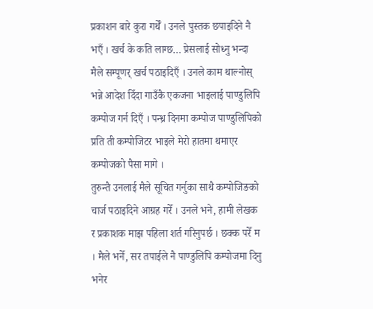प्रकाशन बारे कुरा गर्थेँ । उनले पुस्तक छपाइदिने नै भएँ । खर्च के कति लाग्छ… प्रेसलाई सोध्नु भन्दा मैले सम्पूणर् खर्च पठाइदिएँ । उनले काम थाल्नोस् भन्ने आदेश दिँदा गाउँकै एकजना भाइलाई पाण्डुलिपि कम्पोज गर्न दिएँ । पन्ध्र दिनमा कम्पोज पाण्डुलिपिको प्रति ती कम्पोजिटर भाइले मेरो हातमा थमाएर कम्पोजको पैसा मागे ।
तुरुन्तै उनलाई मैले सूचित गर्नुका साथै कम्पोजिङको चार्ज पठाइदिने आग्रह गरेँ । उनले भने, हामी लेखक र प्रकाशक माझ पहिला शर्त गरिनुपर्छ । छक्क परेँ म । मैले भनेँ, सर तपाईले नै पाण्डुलिपि कम्पोजमा दिनु भनेर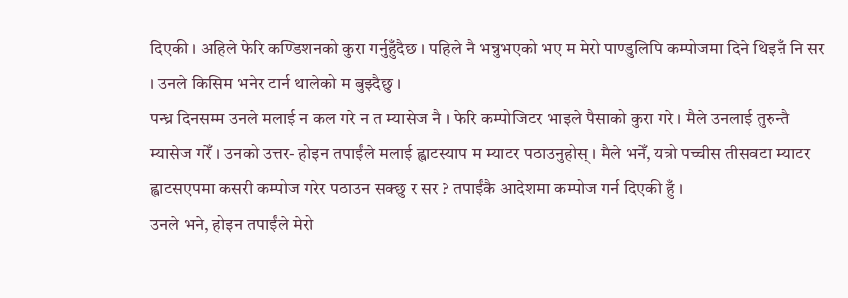दिएकी । अहिले फेरि कण्डिशनको कुरा गर्नुहुँदैछ । पहिले नै भन्नुभएको भए म मेरो पाण्डुलिपि कम्पोजमा दिने थिइऩँ नि सर । उनले किसिम भनेर टार्न थालेको म बुझ्दैछु ।
पन्ध्र दिनसम्म उनले मलाई न कल गरे न त म्यासेज नै । फेरि कम्पोजिटर भाइले पैसाको कुरा गरे । मैले उनलाई तुरुन्तै म्यासेज गरेँ । उनको उत्तर- होइन तपाईंले मलाई ह्वाटस्याप म म्याटर पठाउनुहोस् । मैले भनेँ, यत्रो पच्चीस तीसवटा म्याटर ह्वाटसएपमा कसरी कम्पोज गरेर पठाउन सक्छु र सर ? तपाईंकै आदेशमा कम्पोज गर्न दिएकी हुँ ।
उनले भने, होइन तपाईंले मेरो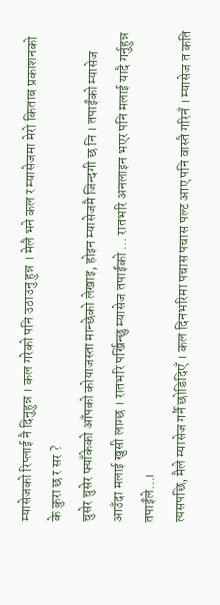म्यासेजको रिप्लाई नै दिनुहुन्न । कल गरेको पनि उठाउनु हुन्न । मेलै भने कल र म्यासेजमा मेरो किताब प्रकाशनको के कुरा छ र सर ?
चुसेर चुसेर फ्याँकेको आँपको कोयाजस्ता मान्छेको लेखाइ, होइन म्यासेजमै जिन्दगी छ नि । तपाईंको म्यासेज आउँदा मलाई खुसी लाग्छ । रातभरि पर्खिन्छु म्यासेज तपाईंको … रातभरि अनलाइन भएर पनि मलाई यादै गर्नुहुन्न तपाईंले…।
त्यसपछि, मैले म्यासेज गर्नै छोडिदिएँ । कल दिनभरिमा पचास पचास पल्ट आए पनि वास्तै गरिनँ । म्यासेज त कति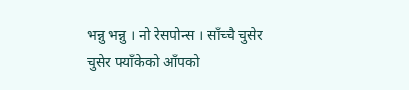भन्नु भन्नु । नो रेसपोन्स । साँच्चै चुसेर चुसेर फ्याँकेको आँपको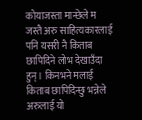कोयाजस्ता मान्छेले म जस्तै अरु साहित्यकारलाई पनि यसरी नै किताब छापिदिने लोभ देखाउँदा हुन् । किनभने मलाई किताब छापिदिन्छु भन्नेले अरुलाई यो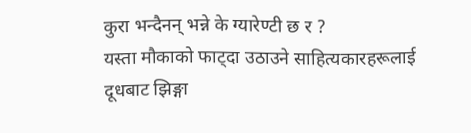कुरा भन्दैनन् भन्ने के ग्यारेण्टी छ र ?
यस्ता मौकाको फाट्दा उठाउने साहित्यकारहरूलाई दूधबाट झिङ्गा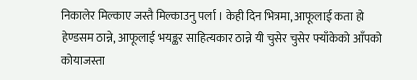निकालेर मिल्काए जस्तै मिल्काउनु पर्ला । केही दिन भित्रमा, आफूलाई कता हो हेण्डसम ठान्ने, आफूलाई भयङ्कर साहित्यकार ठान्ने यी चुसेर चुसेर फ्याँकेको आँपको कोयाजस्ता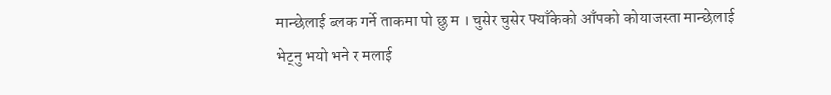मान्छेलाई ब्लक गर्ने ताकमा पो छु म । चुसेर चुसेर फ्याँकेको आँपको कोयाजस्ता मान्छेलाई भेट्नु भयो भने र मलाई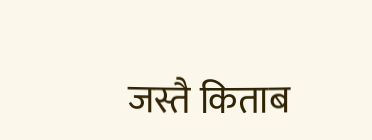जस्तै किताब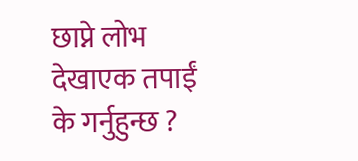छाप्ने लोभ देखाएक तपाईं के गर्नुहुन्छ ?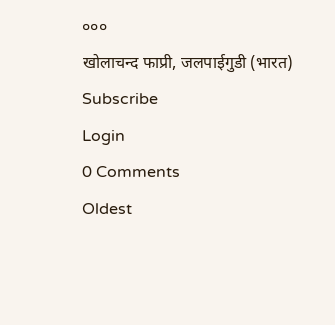०००
खोलाचन्द फाप्री, जलपाईगुडी (भारत)
Subscribe
Login
0 Comments
Oldest